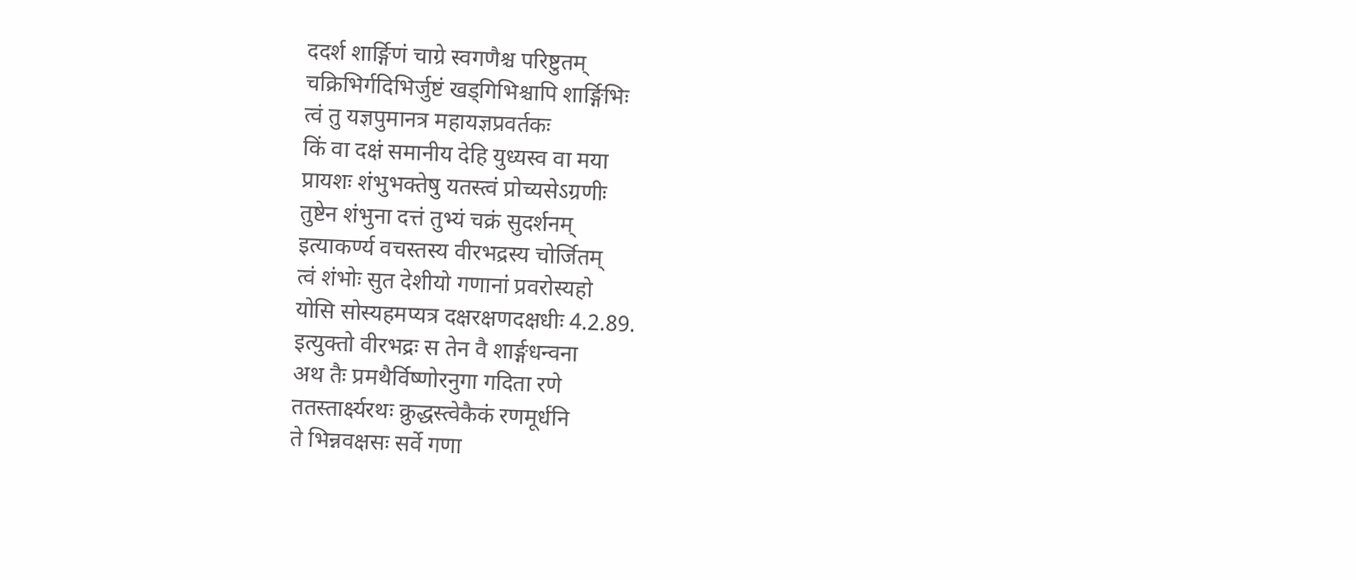ददर्श शार्ङ्गिणं चाग्रे स्वगणैश्च परिष्टुतम्
चक्रिभिर्गदिभिर्जुष्टं खड्गिभिश्चापि शार्ङ्गिभिः
त्वं तु यज्ञपुमानत्र महायज्ञप्रवर्तकः
किं वा दक्षं समानीय देहि युध्यस्व वा मया
प्रायशः शंभुभक्तेषु यतस्त्वं प्रोच्यसेऽग्रणीः
तुष्टेन शंभुना दत्तं तुभ्यं चक्रं सुदर्शनम्
इत्याकर्ण्य वचस्तस्य वीरभद्रस्य चोर्जितम्
त्वं शंभोः सुत देशीयो गणानां प्रवरोस्यहो
योसि सोस्यहमप्यत्र दक्षरक्षणदक्षधीः 4.2.89.
इत्युक्तो वीरभद्रः स तेन वै शार्ङ्गधन्वना
अथ तैः प्रमथैर्विष्णोरनुगा गदिता रणे
ततस्तार्क्ष्यरथः क्रुद्धस्त्वेकैकं रणमूर्धनि
ते भिन्नवक्षसः सर्वे गणा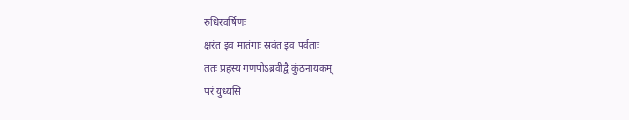रुधिरवर्षिणः
क्षरंत इव मातंगाः स्रवंत इव पर्वताः
ततः प्रहस्य गणपोऽब्रवीद्वै कुंठनायकम्
परं युध्यसि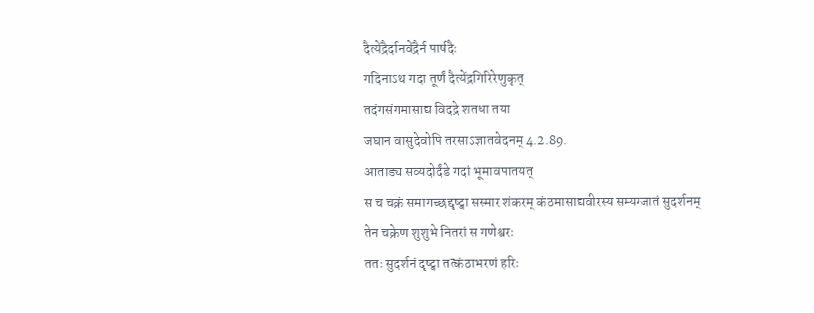दैत्येंद्रैर्दानवेंद्रैर्न पार्षदैः
गदिनाऽथ गदा तूर्णं दैत्येंद्रगिरिरेणुकृत्
तदंगसंगमासाद्य विदद्रे शतधा तया
जघान वासुदेवोपि तरसाऽज्ञातवेदनम् 4.2.89.
आताड्य सव्यदोर्दंडे गदां भूमावपातयत्
स च चक्रं समागच्छद्दृष्ट्वा सस्मार शंकरम् कंठमासाद्यवीरस्य सम्यग्जातं सुदर्शनम्
तेन चक्रेण शुशुभे नितरां स गणेश्वरः
ततः सुदर्शनं दृष्ट्वा तत्कंठाभरणं हरिः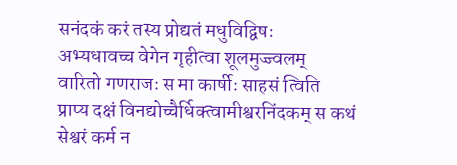सनंदकं करं तस्य प्रोद्यतं मधुविद्विषः
अभ्यधावच्च वेगेन गृहीत्वा शूलमुज्ज्वलम्
वारितो गणराजः स मा कार्षीः साहसं त्विति
प्राप्य दक्षं विनद्योच्चैर्धिक्त्वामीश्वरनिंदकम् स कथं सेश्वरं कर्म न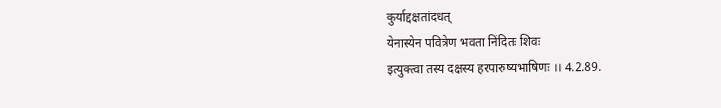कुर्याद्दक्षतांदधत्
येनास्येन पवित्रेण भवता निंदितः शिवः
इत्युक्त्वा तस्य दक्षस्य हरपारुष्यभाषिणः ।। 4.2.89.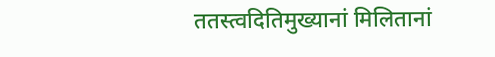ततस्त्वदितिमुख्यानां मिलितानां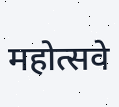महोत्सवे